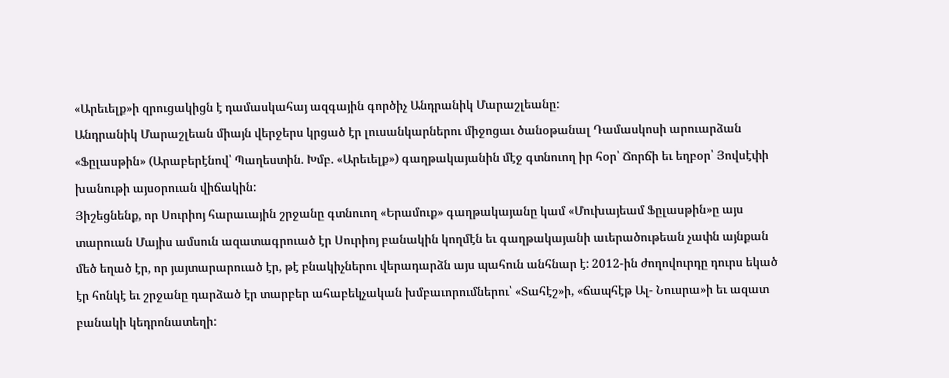«Արեւելք»ի զրուցակիցն է դամասկահայ ազգային գործիչ Անդրանիկ Մարաշլեանը:
Անդրանիկ Մարաշլեան միայն վերջերս կրցած էր լուսանկարներու միջոցաւ ծանօթանալ Դամասկոսի արուարձան «Ֆըլասթին» (Արաբերէնով՝ Պաղեստին. Խմբ. «Արեւելք») գաղթակայանին մէջ գտնուող իր հօր՝ Ճորճի եւ եղբօր՝ Յովսէփի խանութի այսօրուան վիճակին:
Յիշեցնենք, որ Սուրիոյ հարաւային շրջանը գտնուող «Երամուք» գաղթակայանը կամ «Մուխայեամ Ֆըլասթին»ը այս տարուան Մայիս ամսուն ազատագրուած էր Սուրիոյ բանակին կողմէն եւ գաղթակայանի աւերածութեան չափն այնքան մեծ եղած էր, որ յայտարարուած էր, թէ բնակիչներու վերադարձն այս պահուն անհնար է: 2012-ին ժողովուրդը դուրս եկած էր հոնկէ եւ շրջանը դարձած էր տարբեր ահաբեկչական խմբաւորումներու՝ «Տահէշ»ի, «ճապհէթ Ալ- Նուսրա»ի եւ ազատ բանակի կեդրոնատեղի: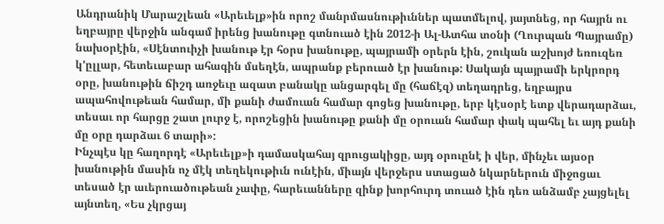Անդրանիկ Մարաշլեան «Արեւելք»ին որոշ մանրմասնութիւններ պատմելով, յայտնեց, որ հայրն ու եղբայրը վերջին անգամ իրենց խանութը գտնուած էին 2012-ի Ալ-Ատհա տօնի (Ղուրպան Պայրամը) նախօրէին, «Սէնտուիչի խանութ էր հօրս խանութը, պայրամի օրերն էին, շուկան աշխոյժ եռուզեռ կ'ըլլար, հետեւաբար ահագին մսեղէն, ապրանք բերուած էր խանութ: Սակայն պայրամի երկրորդ օրը, խանութին ճիշդ առջեւը ազատ բանակը անցարգել մը (հաճէզ) տեղադրեց, եղբայրս ապահովութեան համար, մի քանի ժամուան համար գոցեց խանութը, երբ կէսօրէ ետք վերադարձաւ, տեսաւ որ հարցը շատ լուրջ է, որոշեցին խանութը քանի մը օրուան համար փակ պահել եւ այդ քանի մը օրը դարձաւ 6 տարի»:
Ինչպէս կը հաղորդէ «Արեւելք»ի դամասկահայ զրուցակիցը, այդ օրուընէ ի վեր, մինչեւ այսօր խանութին մասին ոչ մէկ տեղեկութիւն ունէին, միայն վերջերս ստացած նկարներուն միջոցաւ տեսած էր աւերուածութեան չափը, հարեւանները զինք խորհուրդ տուած էին դեռ անձամբ չայցելել այնտեղ, «Ես չկրցայ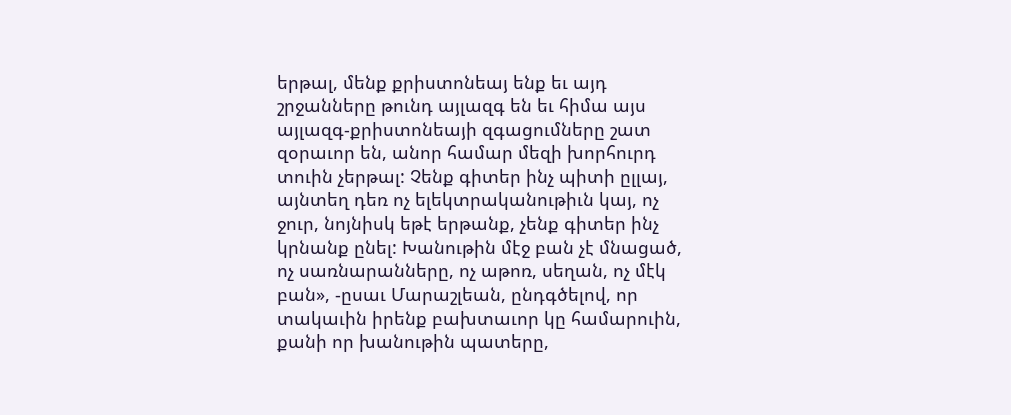երթալ, մենք քրիստոնեայ ենք եւ այդ շրջանները թունդ այլազգ են եւ հիմա այս այլազգ-քրիստոնեայի զգացումները շատ զօրաւոր են, անոր համար մեզի խորհուրդ տուին չերթալ: Չենք գիտեր ինչ պիտի ըլլայ, այնտեղ դեռ ոչ ելեկտրականութիւն կայ, ոչ ջուր, նոյնիսկ եթէ երթանք, չենք գիտեր ինչ կրնանք ընել: Խանութին մէջ բան չէ մնացած, ոչ սառնարանները, ոչ աթոռ, սեղան, ոչ մէկ բան», -ըսաւ Մարաշլեան, ընդգծելով, որ տակաւին իրենք բախտաւոր կը համարուին, քանի որ խանութին պատերը,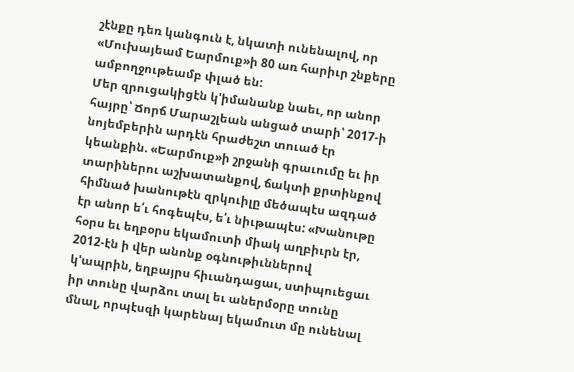շէնքը դեռ կանգուն է, նկատի ունենալով, որ «Մուխայեամ Եարմուք»ի 80 առ հարիւր շնքերը ամբողջութեամբ փլած են:
Մեր զրուցակիցէն կ'իմանանք նաեւ, որ անոր հայրը՝ Ճորճ Մարաշլեան անցած տարի՝ 2017-ի նոյեմբերին արդէն հրաժեշտ տուած էր կեանքին. «Եարմուք»ի շրջանի գրաւումը եւ իր տարիներու աշխատանքով, ճակտի քրտինքով հիմնած խանութէն զրկուիլը մեծապէս ազդած էր անոր ե՛ւ հոգեպէս, ե՛ւ նիւթապէս: «Խանութը հօրս եւ եղբօրս եկամուտի միակ աղբիւրն էր, 2012-էն ի վեր անոնք օգնութիւններով կ'ապրին, եղբայրս հիւանդացաւ, ստիպուեցաւ իր տունը վարձու տալ եւ աներմօրը տունը մնալ, որպէսզի կարենայ եկամուտ մը ունենալ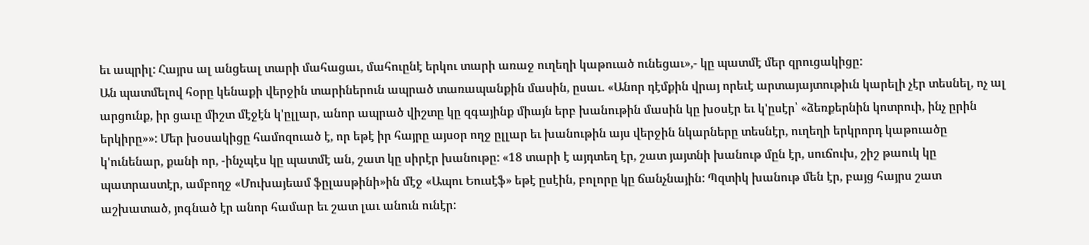եւ ապրիլ: Հայրս ալ անցեալ տարի մահացաւ, մահուընէ երկու տարի առաջ ուղեղի կաթուած ունեցաւ»,- կը պատմէ մեր զրուցակիցը:
Ան պատմելով հօրը կենաքի վերջին տարիներուն ապրած տառապանքին մասին, ըսաւ. «Անոր դէմքին վրայ որեւէ արտայայտութիւն կարելի չէր տեսնել, ոչ ալ արցունք, իր ցաւը միշտ մէջէն կ'ըլլար, անոր ապրած վիշտը կը զգայինք միայն երբ խանութին մասին կը խօսէր եւ կ'ըսէր՝ «ձեռքերնին կոտրուի, ինչ ըրին երկիրը»»: Մեր խօսակիցը համոզուած է, որ եթէ իր հայրը այսօր ողջ ըլլար եւ խանութին այս վերջին նկարները տեսնէր, ուղեղի երկրորդ կաթուածը կ'ունենար, քանի որ, -ինչպէս կը պատմէ ան, շատ կը սիրէր խանութը: «18 տարի է այդտեղ էր, շատ յայտնի խանութ մըն էր, սուճուխ, շիշ թաուկ կը պատրաստէր, ամբողջ «Մուխայեամ ֆըլասթինի»ին մէջ «Ապու Եուսէֆ» եթէ ըսէին, բոլորը կը ճանչնային: Պզտիկ խանութ մեն էր, բայց հայրս շատ աշխատած, յոգնած էր անոր համար եւ շատ լաւ անուն ունէր: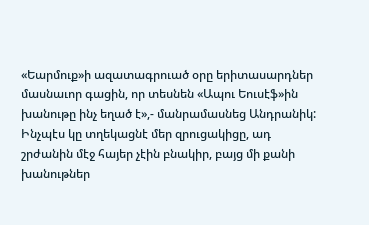«Եարմուք»ի ազատագրուած օրը երիտասարդներ մասնաւոր գացին, որ տեսնեն «Ապու Եուսէֆ»ին խանութը ինչ եղած է»,- մանրամասնեց Անդրանիկ:
Ինչպէս կը տղեկացնէ մեր զրուցակիցը, ադ շրժանին մէջ հայեր չէին բնակիր, բայց մի քանի խանութներ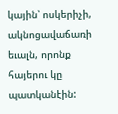կային՝ ոսկերիչի, ակնոցավաճառի եւալն, որոնք հայերու կը պատկանէին: